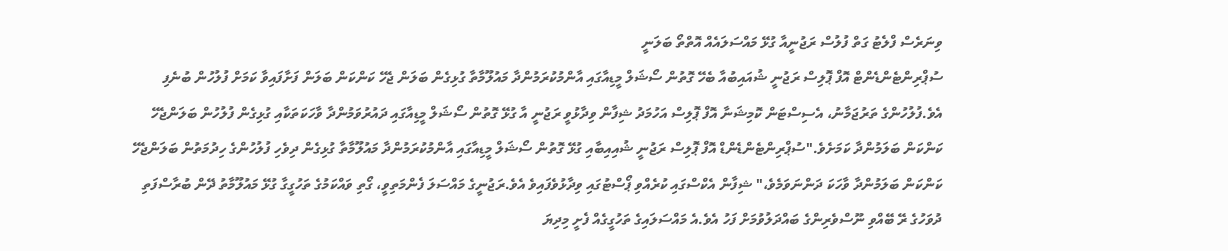ވިނަރެސް ފްލެޓު ގަތް ފުލުސް ރަޖުނީއާ ގުޅޭ މައްސަލައެއް އޮތްތޯ ބަލަނީ
ސުޕްރިންޓެންޑެންޓް އޮފް ޕޮލިސް ރަޖުނީ ޝުއައިބުއާ ބެހޭ ގޮތުން ސޯޝަލް މީޑިއާގައި އާންމުކުރަމުންދާ މައުލޫމާތާ ގުޅިގެން ބަލަން ޖެހޭ ކަންކަން ބަލަން ފަށާފައިވާ ކަމަށް ފުލުހުން ބުނެފި އެވެ.ފުލުހުންގެ ތަރުޖަމާނު، އެސިސްޓަން ކޮމިޝަނާ އޮފް ޕޮލިސް އަހުމަދު ޝިފާން ވިދާޅުވީ ރަޖުނީ އާ ގުޅޭ ގޮތުން ސޯޝަލް މީޑިއާގައި ދައުރުވަމުންދާ ވާހަކަތަކާއި ގުޅިގެން ފުލުހުން ބަލަންޖެހޭ ކަންކަން ބަލަމުންދާ ކަމަށެވެ."ސުޕްރިންޓެންޑެންޑް އޮފް ޕޮލިސް ރަޖުނީ ޝުއިއިބާއި ގުޅޭ ގޮތުން ސޯޝަލް މީޑިއާގައި އާންމުކުރަމުންދާ މައުލޫމާތާ ގުޅިގެން ދިވެހި ފުލުހުންގެ ހިދުމަތުން ބަލަންޖެހޭ ކަންކަން ބަލަމުންދާ ވާހަކަ ދަންނަވަމެވެ،" ޝިފާން އެކްސްގައި ކުރެއްވި ޕޯސްޓުގައި ވިދާޅުވެފައިވެ އެވެ.ރަޖުނީގެ މައްސަލަ ފެންމަތިވީ، ގޯތި ވައްކަމުގެ ތަހުގީގާ ގުޅޭ މައުލޫމާތު ދޭން ބުރާސްފަތި ދުވަހުގެ ރޭ ބޭއްވި ނޫސްވެރިންގެ ބައްދަލުވުމަށް ފަހު އެވެ.އެ މައްސަލައިގެ ތަހުގީގެއް ފެށީ މިދިޔަ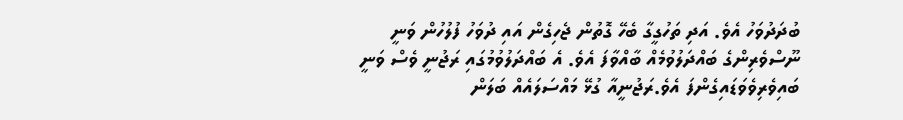ބުދަދުވަހު އެވެ. އަދި ތަހުގީގާ ބެހޭ ގޮތުން ޖެހިގެން އައި ދުވަހު ފުލުހުން ވަނީ ނޫސްވެރިންގެ ބައްދަލުވުމެއް ބާއްވާފަ އެވެ. އެ ބައްދަލުވުމުގައި ރަޖުނީ ވެސް ވަނީ ބައިވެރިވެވަޑައިގެންފަ އެވެ.ރަޖުނީއާ ގުޅޭ މައްސަލައެއް ބަލަން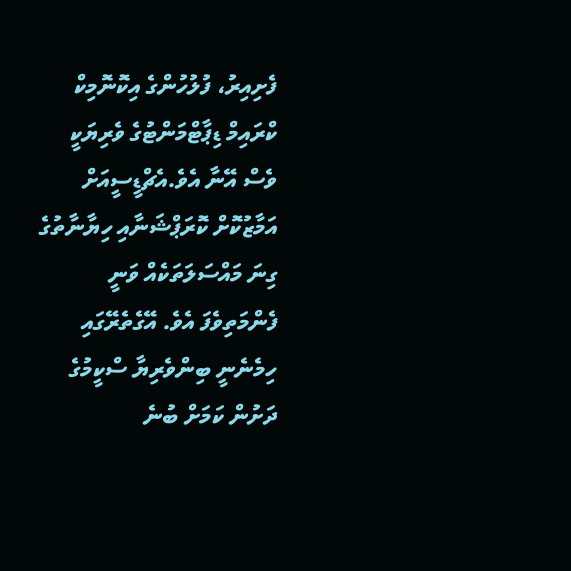ފެށިއިރު، ފުލުހުންގެ އިކޮނޮމިކް ކްރައިމް ޑިޕާޓްމަންޓުގެ ވެރިޔަކީ ވެސް އޭނާ އެވެ.އެޗްޑީސީއަށް އަމާޒުކޮށް ކޮރަޕްޝަނާއި ހިޔާނާތުގެ ގިނަ މައްސަލަތަކެއް ވަނީ ފެންމަތިވެފަ އެވެ. އޭގެތެރޭގައި ހިމެނެނީ ބިންވެރިޔާ ސްކީމުގެ ދަށުން ކަމަށް ބުނެ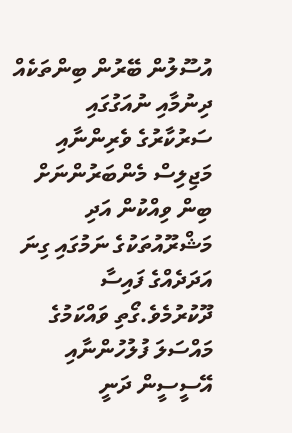އުސޫލުން ބޭރުން ބިންތަކެއް ދިނުމާއި ނުއަގުގައި ސަރުކާރުގެ ވެރިންނާއި މަޖިލިސް މެންބަރުންނަށް ބިން ވިއްކުން އަދި މަޝްރޫއުތަކުގެ ނަމުގައި ގިނަ އަދަދެއްގެ ފައިސާ ދޫކުރުމެވެ.ގޯތި ވައްކަމުގެ މައްސަލަ ފުލުހުންނާއި އޭސީސީން ދަނީ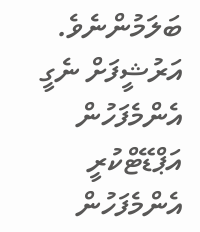ބަލަމުންނެވެ.
އަރުޝީފަށް ނެގީ
އެންމެފަހުން އަޕްޑޭޓްކުރީ
އެންމެފަހުން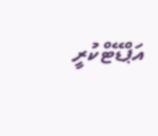އަޕްޑޭޓްކުރީ